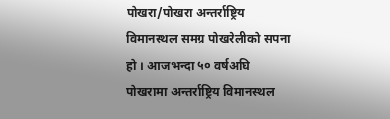पोखरा/पोखरा अन्तर्राष्ट्रिय विमानस्थल समग्र पोखरेलीको सपना हो । आजभन्दा ५० वर्षअघि पोखरामा अन्तर्राष्ट्रिय विमानस्थल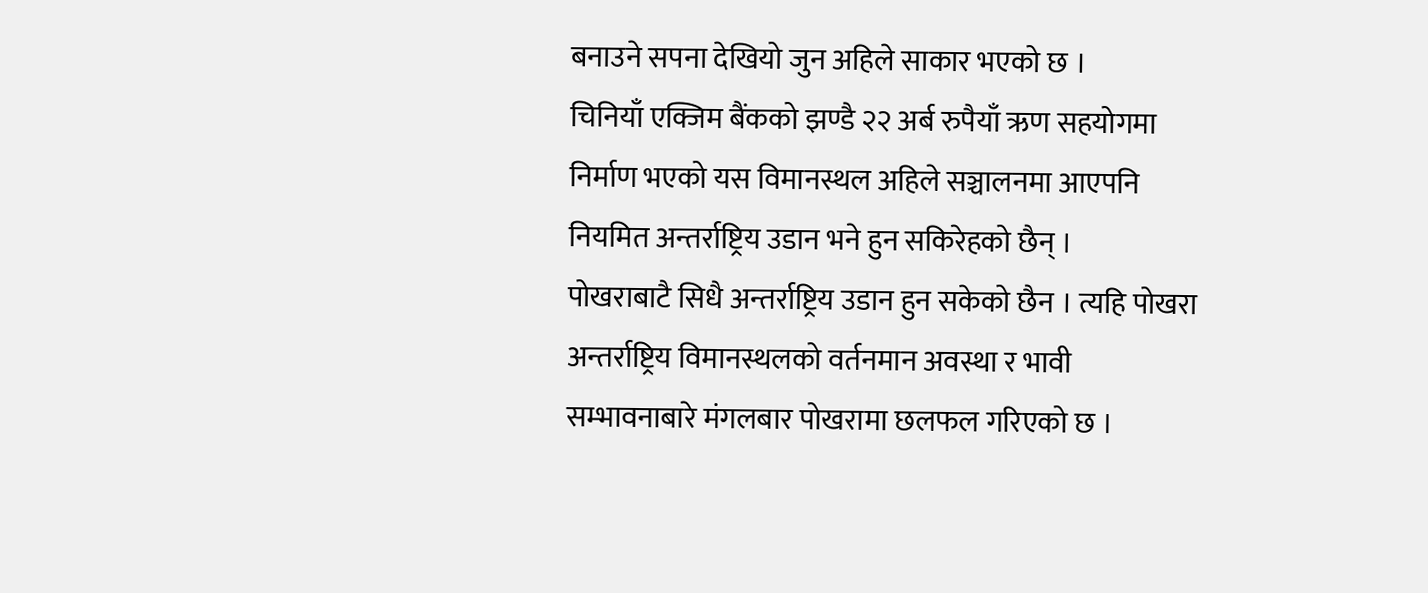बनाउने सपना देखियो जुन अहिले साकार भएको छ ।
चिनियाँ एक्जिम बैंकको झण्डै २२ अर्ब रुपैयाँ ऋण सहयोगमा निर्माण भएको यस विमानस्थल अहिले सञ्चालनमा आएपनि नियमित अन्तर्राष्ट्रिय उडान भने हुन सकिरेहको छैन् ।
पोखराबाटै सिधै अन्तर्राष्ट्रिय उडान हुन सकेको छैन । त्यहि पोखरा अन्तर्राष्ट्रिय विमानस्थलको वर्तनमान अवस्था र भावी सम्भावनाबारे मंगलबार पोखरामा छलफल गरिएको छ ।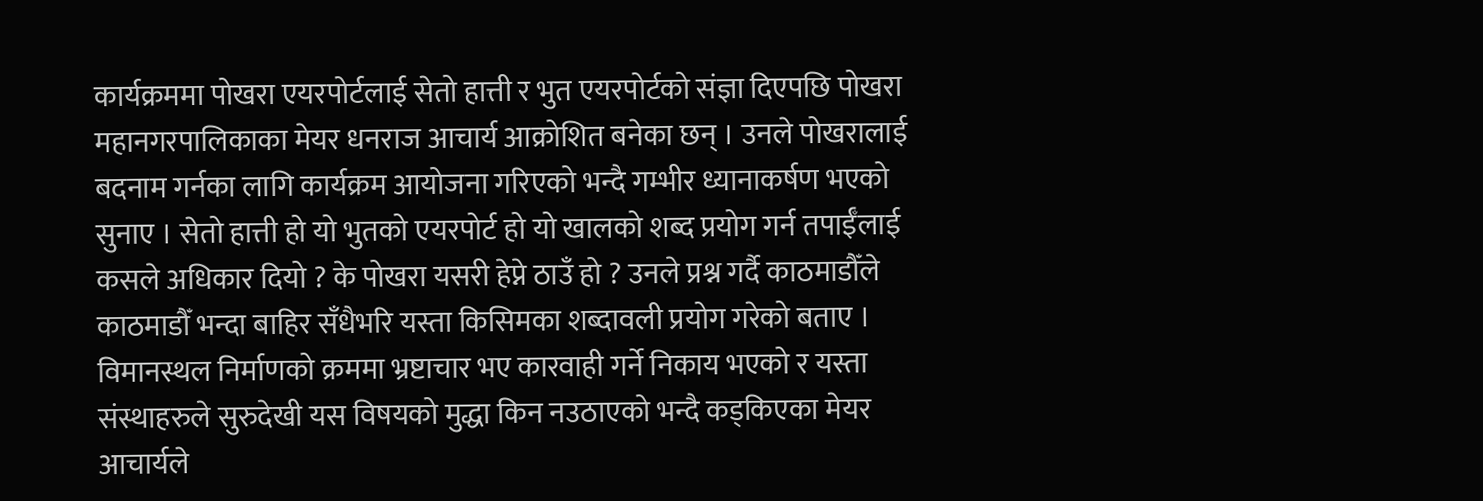कार्यक्रममा पोखरा एयरपोर्टलाई सेतो हात्ती र भुत एयरपोर्टको संज्ञा दिएपछि पोखरा महानगरपालिकाका मेयर धनराज आचार्य आक्रोशित बनेका छन् । उनले पोखरालाई बदनाम गर्नका लागि कार्यक्रम आयोजना गरिएको भन्दै गम्भीर ध्यानाकर्षण भएको सुनाए । सेतो हात्ती हो यो भुतको एयरपोर्ट हो यो खालको शब्द प्रयोग गर्न तपाईँलाई कसले अधिकार दियो ? के पोखरा यसरी हेप्ने ठाउँ हो ? उनले प्रश्न गर्दै काठमाडौँले काठमाडौँ भन्दा बाहिर सँधैभरि यस्ता किसिमका शब्दावली प्रयोग गरेको बताए ।
विमानस्थल निर्माणको क्रममा भ्रष्टाचार भए कारवाही गर्ने निकाय भएको र यस्ता संस्थाहरुले सुरुदेखी यस विषयको मुद्धा किन नउठाएको भन्दै कड्किएका मेयर आचार्यले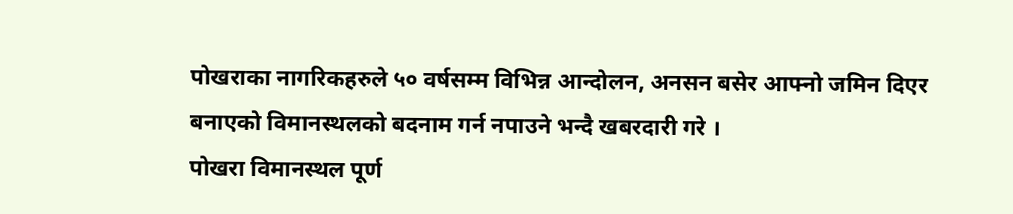पोखराका नागरिकहरुले ५० वर्षसम्म विभिन्न आन्दोलन, अनसन बसेर आफ्नो जमिन दिएर बनाएको विमानस्थलको बदनाम गर्न नपाउने भन्दै खबरदारी गरे ।
पोखरा विमानस्थल पूर्ण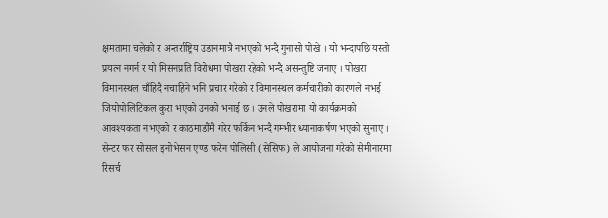क्षमतामा चलेको र अन्तर्राष्ट्रिय उडानमात्रै नभएको भन्दै गुनासो पोखे । यो भन्दापछि यस्तो प्रयत्न नगर्न र यो मिसनप्रति विरोधमा पोखरा रहेको भन्दै असन्तुष्टि जनाए । पोखरा विमानस्थल चाँहिदै नचाहिने भनि प्रचार गरेको र विमानस्थल कर्मचारीको कारणले नभई जियोपोलिटिकल कुरा भएको उनको भनाई छ । उनले पोखरामा यो कार्यक्रमको आवश्यकता नभएको र काठमाडौंमै गरेर फर्किन भन्दै गम्भीर ध्यानाकर्षण भएको सुनाए ।
सेन्टर फर सोसल इनोभेसन एण्ड फरेन पोलिसी (सेसिफ) ले आयोजना गरेको सेमीनारमा रिसर्च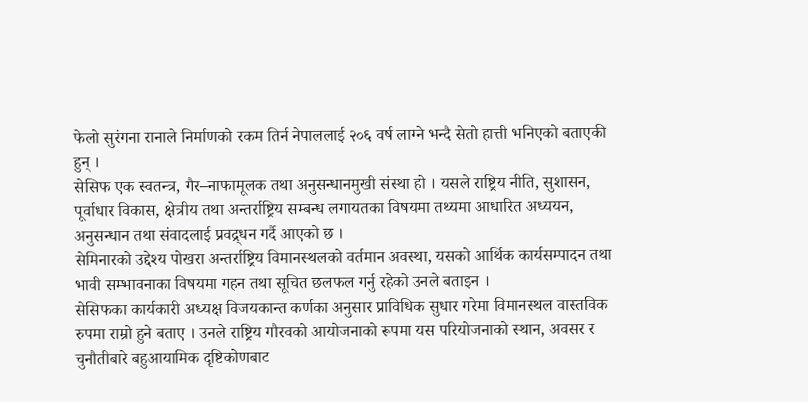फेलो सुरंगना रानाले निर्माणको रकम तिर्न नेपाललाई २०६ वर्ष लाग्ने भन्दै सेतो हात्ती भनिएको बताएकी हुन् ।
सेसिफ एक स्वतन्त्र, गैर–नाफामूलक तथा अनुसन्धानमुखी संस्था हो । यसले राष्ट्रिय नीति, सुशासन, पूर्वाधार विकास, क्षेत्रीय तथा अन्तर्राष्ट्रिय सम्बन्ध लगायतका विषयमा तथ्यमा आधारित अध्ययन, अनुसन्धान तथा संवादलाई प्रवद्र्धन गर्दै आएको छ ।
सेमिनारको उद्देश्य पोखरा अन्तर्राष्ट्रिय विमानस्थलको वर्तमान अवस्था, यसको आर्थिक कार्यसम्पादन तथा भावी सम्भावनाका विषयमा गहन तथा सूचित छलफल गर्नु रहेको उनले बताइन ।
सेसिफका कार्यकारी अध्यक्ष विजयकान्त कर्णका अनुसार प्राविधिक सुधार गरेमा विमानस्थल वास्तविक रुपमा राम्रो हुने बताए । उनले राष्ट्रिय गौरवको आयोजनाको रूपमा यस परियोजनाको स्थान, अवसर र चुनौतीबारे बहुआयामिक दृष्टिकोणबाट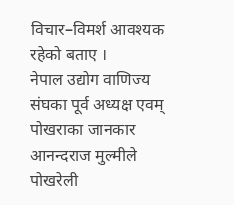विचार–विमर्श आवश्यक रहेको बताए ।
नेपाल उद्योग वाणिज्य संघका पूर्व अध्यक्ष एवम् पोखराका जानकार आनन्दराज मुल्मीले पोखरेली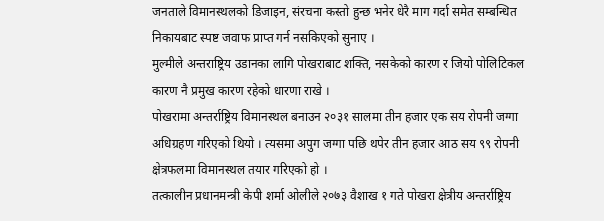जनताले विमानस्थलको डिजाइन, संरचना कस्तो हुन्छ भनेर धेरै माग गर्दा समेत सम्बन्धित निकायबाट स्पष्ट जवाफ प्राप्त गर्न नसकिएको सुनाए ।
मुल्मीले अन्तराष्ट्रिय उडानका लागि पोखराबाट शक्ति, नसकेको कारण र जियो पोलिटिकल कारण नै प्रमुख कारण रहेको धारणा राखे ।
पोखरामा अन्तर्राष्ट्रिय विमानस्थल बनाउन २०३१ सालमा तीन हजार एक सय रोपनी जग्गा अधिग्रहण गरिएको थियो । त्यसमा अपुग जग्गा पछि थपेर तीन हजार आठ सय ९९ रोपनी क्षेत्रफलमा विमानस्थल तयार गरिएको हो ।
तत्कालीन प्रधानमन्त्री केपी शर्मा ओलीले २०७३ वैशाख १ गते पोखरा क्षेत्रीय अन्तर्राष्ट्रिय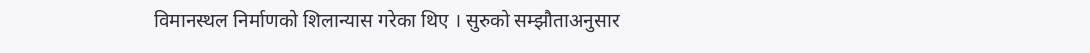विमानस्थल निर्माणको शिलान्यास गरेका थिए । सुरुको सम्झौताअनुसार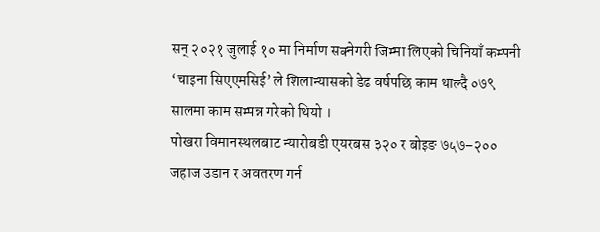सन् २०२१ जुलाई १० मा निर्माण सक्नेगरी जिम्मा लिएको चिनियाँ कम्पनी ‘चाइना सिएएमसिई’ ले शिलान्यासको डेढ वर्षपछि काम थाल्दै ०७९ सालमा काम सम्पन्न गरेको थियो ।
पोखरा विमानस्थलबाट न्यारोबडी एयरबस ३२० र बोइङ ७५७–२०० जहाज उडान र अवतरण गर्न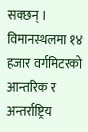सक्छन् । विमानस्थलमा १४ हजार वर्गमिटरको आन्तरिक र अन्तर्राष्ट्रिय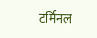टर्मिनल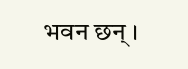भवन छन् ।